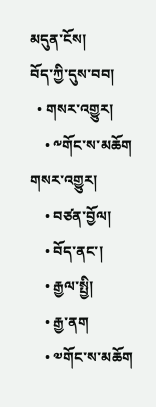མདུན་ངོས།
བོད་ཀྱི་དུས་བབ།
  • གསར་འགྱུར།
    • ༸གོང་ས་མཆོག གསར་འགྱུར།
    • བཙན་བྱོལ།
    • བོད་ནང་།
    • རྒྱལ་སྤྱི།
    • རྒྱ་ནག
    • ༧གོང་ས་མཆོག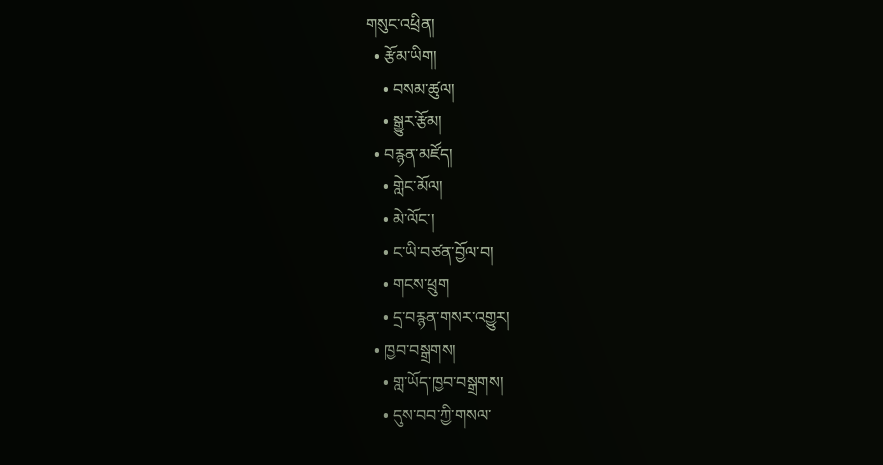གསུང་འཕྲིན།
  • རྩོམ་ཡིག།
    • བསམ་ཚུལ།
    • སྒྱུར་རྩོམ།
  • བརྙན་མཛོད།
    • གླེང་མོལ།
    • མེ་ལོང་།
    • ང་ཡི་བཙན་བྱོལ་བ།
    • གངས་ཕྲུག
    • དྲ་བརྙན་གསར་འགྱུར།
  • ཁྱབ་བསྒྲགས།
    • གླ་ཡོད་ཁྱབ་བསྒྲགས།
    • དུས་བབ་ཀྱི་གསལ་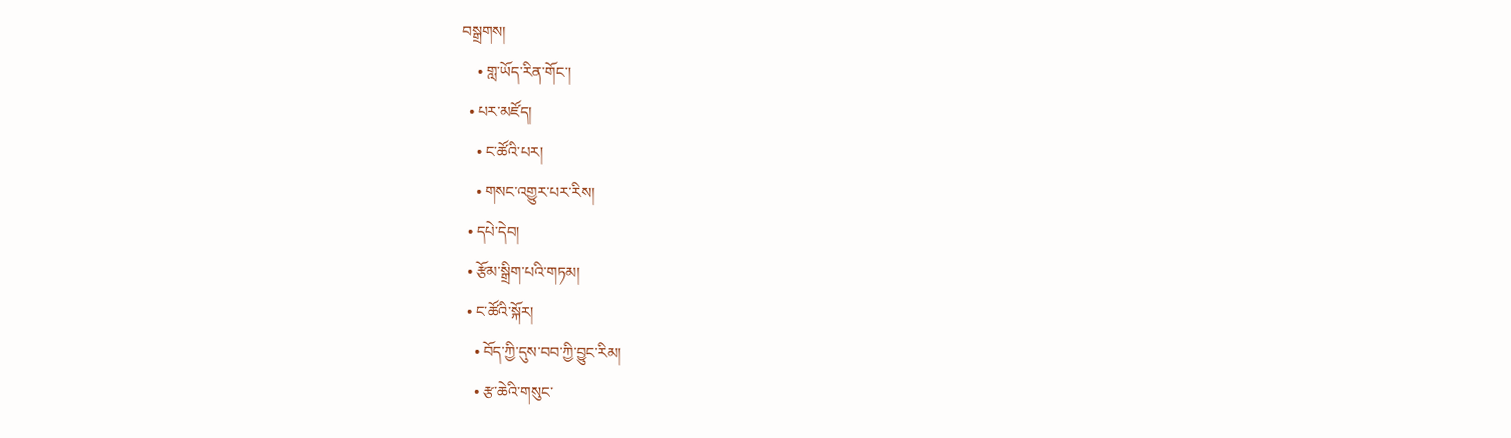བསྒྲགས།
    • གླ་ཡོད་རིན་གོང་།
  • པར་མཛོད།
    • ང་ཚོའི་པར།
    • གསང་འགྱུར་པར་རིས།
  • དཔེ་དེབ།
  • རྩོམ་སྒྲིག་པའི་གཏམ།
  • ང་ཚོའི་སྐོར།
    • བོད་ཀྱི་དུས་བབ་ཀྱི་བྱུང་རིམ།
    • རྩ་ཆེའི་གསུང་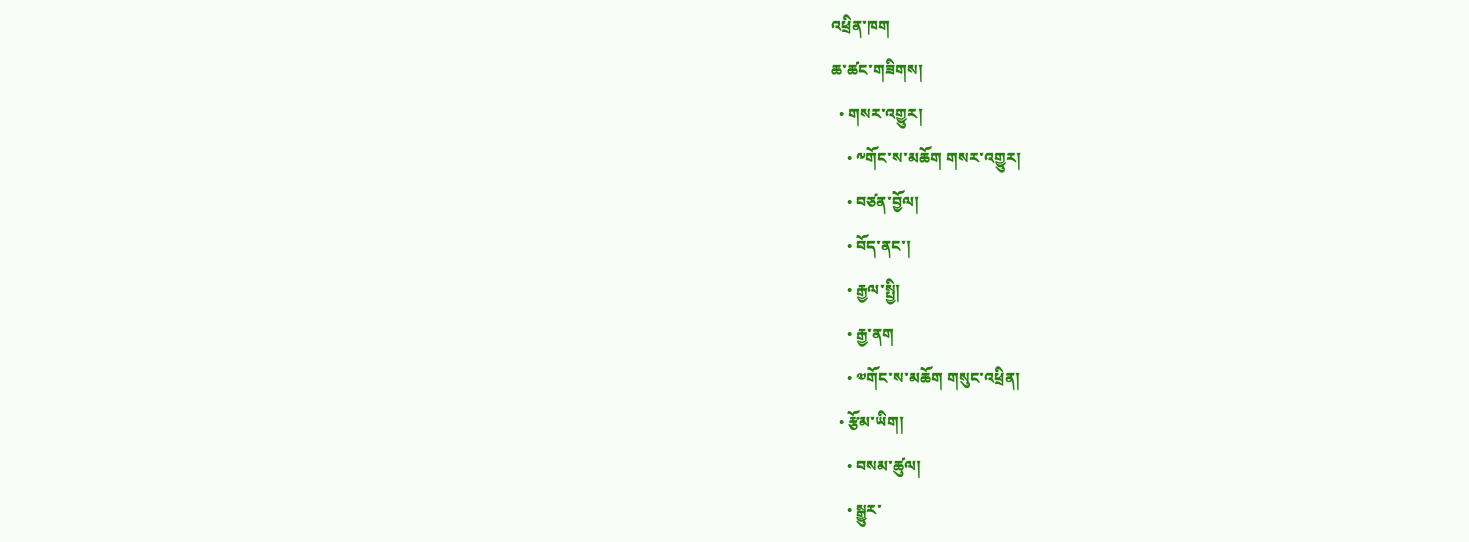འཕྲིན་ཁག
ཆ་ཚང་གཟིགས།
  • གསར་འགྱུར།
    • ༸གོང་ས་མཆོག གསར་འགྱུར།
    • བཙན་བྱོལ།
    • བོད་ནང་།
    • རྒྱལ་སྤྱི།
    • རྒྱ་ནག
    • ༧གོང་ས་མཆོག གསུང་འཕྲིན།
  • རྩོམ་ཡིག།
    • བསམ་ཚུལ།
    • སྒྱུར་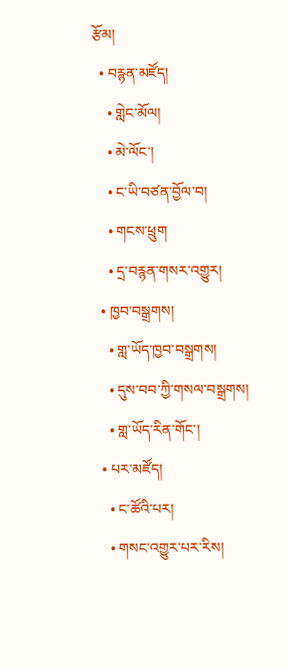རྩོམ།
  • བརྙན་མཛོད།
    • གླེང་མོལ།
    • མེ་ལོང་།
    • ང་ཡི་བཙན་བྱོལ་བ།
    • གངས་ཕྲུག
    • དྲ་བརྙན་གསར་འགྱུར།
  • ཁྱབ་བསྒྲགས།
    • གླ་ཡོད་ཁྱབ་བསྒྲགས།
    • དུས་བབ་ཀྱི་གསལ་བསྒྲགས།
    • གླ་ཡོད་རིན་གོང་།
  • པར་མཛོད།
    • ང་ཚོའི་པར།
    • གསང་འགྱུར་པར་རིས།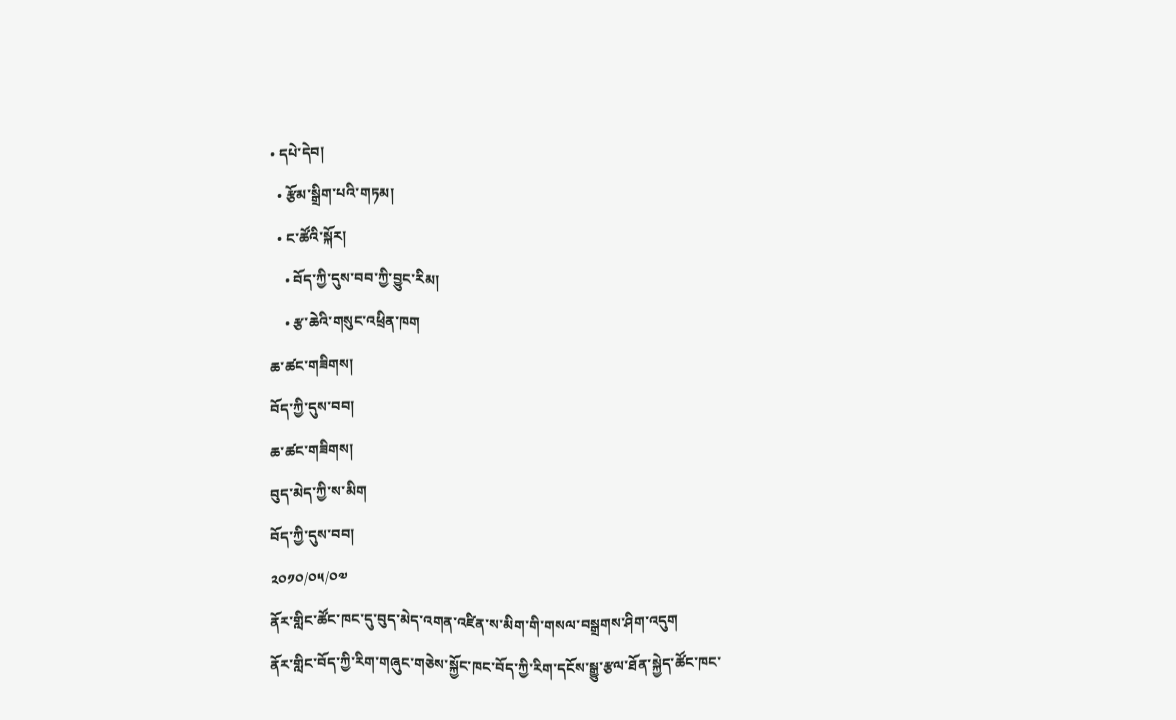• དཔེ་དེབ།
  • རྩོམ་སྒྲིག་པའི་གཏམ།
  • ང་ཚོའི་སྐོར།
    • བོད་ཀྱི་དུས་བབ་ཀྱི་བྱུང་རིམ།
    • རྩ་ཆེའི་གསུང་འཕྲིན་ཁག
ཆ་ཚང་གཟིགས།
བོད་ཀྱི་དུས་བབ།
ཆ་ཚང་གཟིགས།
བུད་མེད་ཀྱི་ས་མིག
བོད་ཀྱི་དུས་བབ།
༢༠༡༠/༠༥/༠༧
ནོར་གླིང་ཚོང་ཁང་དུ་བུད་མེད་འགན་འཛིན་ས་མིག་གི་གསལ་བསྒྲགས་ཤིག་འདུག
ནོར་གླིང་བོད་ཀྱི་རིག་གཞུང་གཅེས་སྐྱོང་ཁང་བོད་ཀྱི་རིག་དངོས་སྒྱུ་རྩལ་ཐོན་སྐྱེད་ཚོང་ཁང་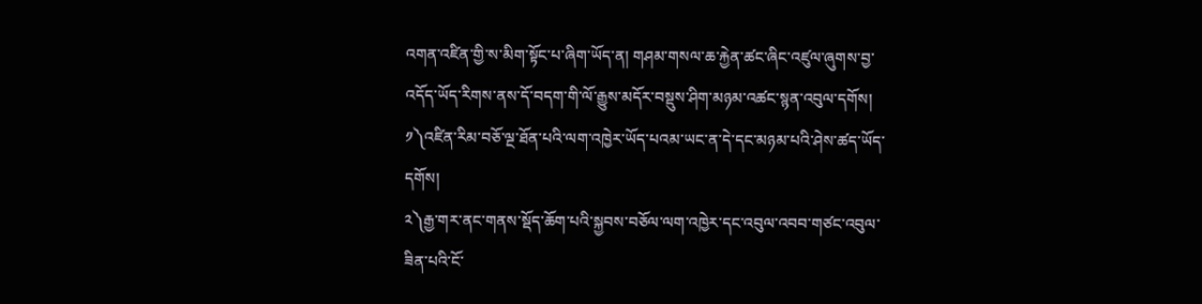འགན་འཛིན་གྱི་ས་མིག་སྟོང་པ་ཞིག་ཡོད་ན། གཤམ་གསལ་ཆ་རྐྱེན་ཚང་ཞིང་འཛུལ་ཞུགས་བྱ་འདོད་ཡོད་རིགས་ནས་དོ་བདག་གི་ལོ་རྒྱུས་མདོར་བསྡུས་ཤིག་མཉམ་འཚང་སྙན་འབུལ་དགོས།
༡༽འཛིན་རིམ་བཅོ་ལྔ་ཐོན་པའི་ལག་འཁྱེར་ཡོད་པའམ་ཡང་ན་དེ་དང་མཉམ་པའི་ཤེས་ཚད་ཡོད་དགོས།
༢༽རྒྱ་གར་ནང་གནས་སྡོད་ཆོག་པའི་སྐྱབས་བཅོལ་ལག་འཁྱེར་དང་འབུལ་འབབ་གཙང་འབུལ་ཟིན་པའི་ངོ་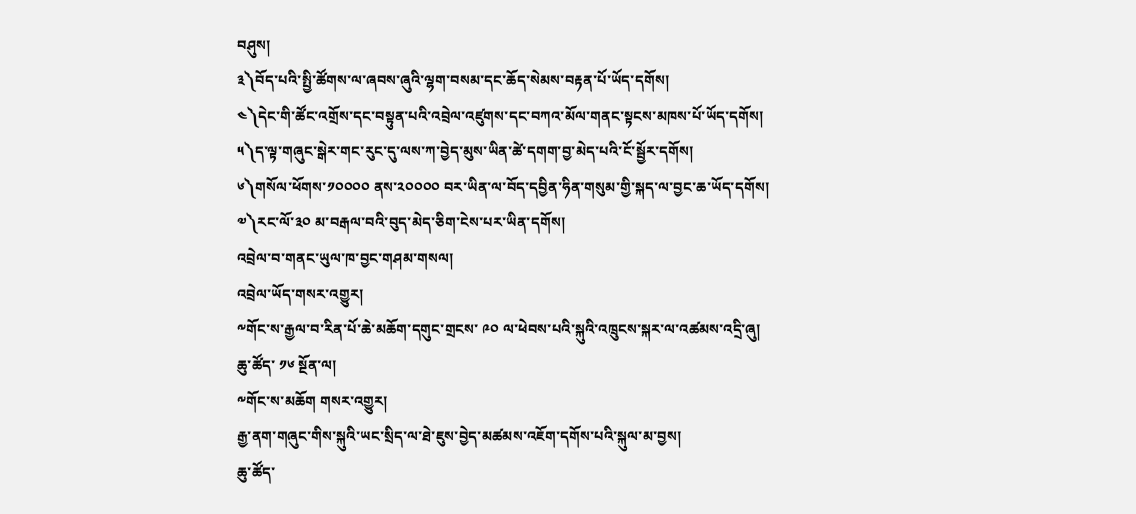བཤུས།
༣༽བོད་པའི་སྤྱི་ཚོགས་ལ་ཞབས་ཞུའི་ལྷག་བསམ་དང་ཆོད་སེམས་བརྟན་པོ་ཡོད་དགོས།
༤༽དེང་གི་ཚོང་འགྲོས་དང་བསྟུན་པའི་འབྲེལ་འཛུགས་དང་བཀའ་མོལ་གནང་སྟངས་མཁས་པོ་ཡོད་དགོས།
༥༽ད་ལྟ་གཞུང་སྒེར་གང་རུང་དུ་ལས་ཀ་བྱེད་མུས་ཡིན་ཚེ་དགག་བྱ་མེད་པའི་ངོ་སྦྱོར་དགོས།
༦༽གསོལ་ཕོགས་༡༠༠༠༠ ནས་༢༠༠༠༠ བར་ཡིན་ལ་བོད་དབྱིན་ཧིན་གསུམ་གྱི་སྐད་ལ་བྱང་ཆ་ཡོད་དགོས།
༧༽རང་ལོ་༣༠ མ་བརྒལ་བའི་བུད་མེད་ཅིག་ངེས་པར་ཡིན་དགོས།
འབྲེལ་བ་གནང་ཡུལ་ཁ་བྱང་གཤམ་གསལ།
འབྲེལ་ཡོད་གསར་འགྱུར།
༸གོང་ས་རྒྱལ་བ་རིན་པོ་ཆེ་མཆོག་དགུང་གྲངས་ ༩༠ ལ་ཕེབས་པའི་སྐུའི་འཁྲུངས་སྐར་ལ་འཚམས་འདྲི་ཞུ།
ཆུ་ཚོད་ ༡༦ སྔོན་ལ།
༸གོང་ས་མཆོག གསར་འགྱུར།
རྒྱ་ནག་གཞུང་གིས་སྐུའི་ཡང་སྲིད་ལ་ཐེ་ཇུས་བྱེད་མཚམས་འཇོག་དགོས་པའི་སྐུལ་མ་བྱས།
ཆུ་ཚོད་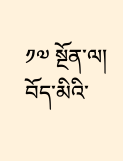༡༧ སྔོན་ལ།
བོད་མིའི་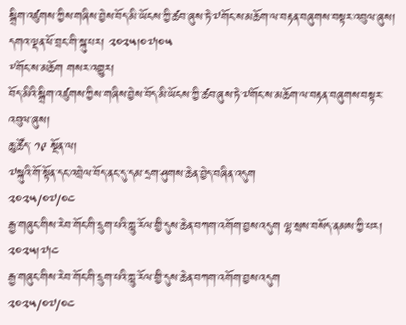སྒྲིག་འཛུགས་ཀྱིས་གཞིས་བྱེས་བོད་མི་ཡོངས་ཀྱི་ཚབ་ཞུས་ཏེ་༧གོང་ས་མཆོག་ལ་བརྟན་བཞུགས་བསྟར་འབུལ་ཞུས། དགའ་ལྡན་ཕོ་བྲང་གི་སྐུ་པར། ༢༠༢༥།༠༧།༠༥
༸གོང་ས་མཆོག གསར་འགྱུར།
བོད་མིའི་སྒྲིག་འཛུགས་ཀྱིས་གཞིས་བྱེས་བོད་མི་ཡོངས་ཀྱི་ཚབ་ཞུས་ཏེ་༧གོང་ས་མཆོག་ལ་བརྟན་བཞུགས་བསྟར་འབུལ་ཞུས།
ཆུ་ཚོད་ ༡༩ སྔོན་ལ།
༧སྐུའི་གོ་སྟོན་དང་འབྲེལ་བོད་ནང་དུ་དམ་དྲག་ཤུགས་ཆེན་བྱེད་བཞིན་འདུག
༢༠༢༥/༠༧/༠༤
རྒྱ་གཞུང་གིས་རེབ་གོང་གི་དྲུག་པའི་ཀླུ་རོལ་གྱི་དུས་ཆེན་བཀག་འགོག་བྱས་འདུག ལྷ་སྲས་བསོད་ནམས་ཀྱི་པར། ༢༠༢༥།༧།༤
རྒྱ་གཞུང་གིས་རེབ་གོང་གི་དྲུག་པའི་ཀླུ་རོལ་གྱི་དུས་ཆེན་བཀག་འགོག་བྱས་འདུག
༢༠༢༥/༠༧/༠༤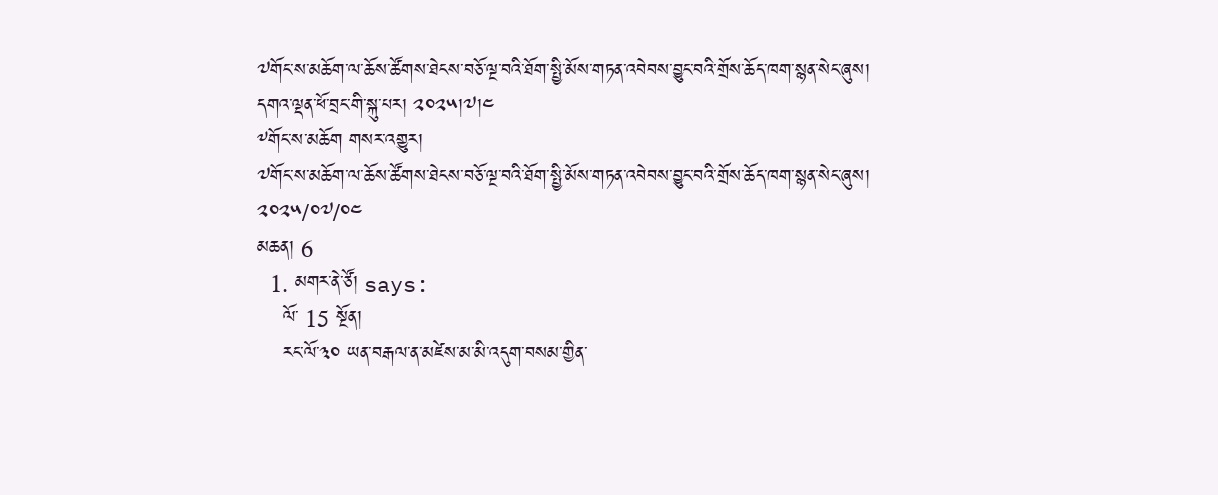༧གོང་ས་མཆོག་ལ་ཆོས་ཚོགས་ཐེངས་བཅོ་ལྔ་བའི་ཐོག་སྤྱི་མོས་གཏན་འབེབས་བྱུང་བའི་གྲོས་ཆོད་ཁག་སྙན་སེང་ཞུས། དགའ་ལྡན་ཕོ་བྲང་གི་སྐུ་པར། ༢༠༢༥།༧།༤
༸གོང་ས་མཆོག གསར་འགྱུར།
༧གོང་ས་མཆོག་ལ་ཆོས་ཚོགས་ཐེངས་བཅོ་ལྔ་བའི་ཐོག་སྤྱི་མོས་གཏན་འབེབས་བྱུང་བའི་གྲོས་ཆོད་ཁག་སྙན་སེང་ཞུས།
༢༠༢༥/༠༧/༠༤
མཆན། 6
  1. མགར་ནེ་ཙོ། says:
    ལོ་ 15 སྔོན།
    རང་ལོ་༣༠ ཡན་བརྒལ་ན་མཛེས་མ་མི་འདུག་བསམ་གྱིན་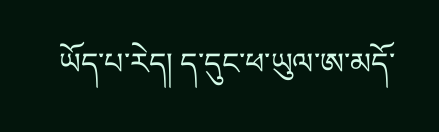ཡོད་པ་རེད། ད་དུང་ཕ་ཡུལ་ཨ་མདོ་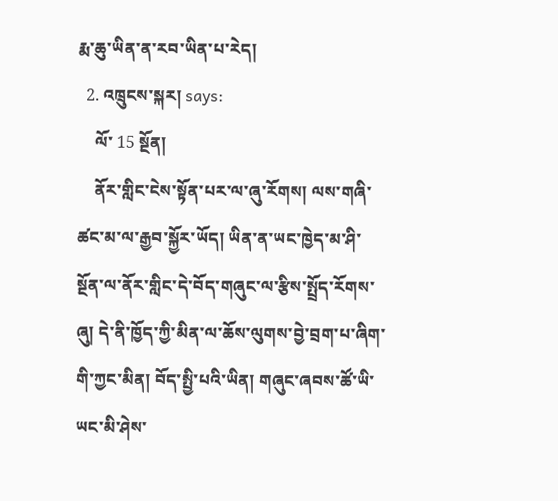རྨ་ཆུ་ཡིན་ན་རབ་ཡིན་པ་རེད།
  2. འཁྲུངས་སྐར། says:
    ལོ་ 15 སྔོན།
    ནོར་གླིང་ངེས་སྟོན་པར་ལ་ཞུ་རོགས། ལས་གཞི་ཚང་མ་ལ་རྒྱབ་སྐྱོར་ཡོད། ཡིན་ན་ཡང་ཁྱེད་མ་ཤི་སྔོན་ལ་ནོར་གླིང་དེ་བོད་གཞུང་ལ་རྩིས་སྤྲོད་རོགས་ཞུ། དེ་ནི་ཁྱོད་ཀྱི་མིན་ལ་ཆོས་ལུགས་བྱེ་བྲག་པ་ཞིག་གི་ཀྱང་མིན། བོད་སྤྱི་པའི་ཡིན། གཞུང་ཞབས་ཚོ་ཡི་ཡང་མི་ཤེས་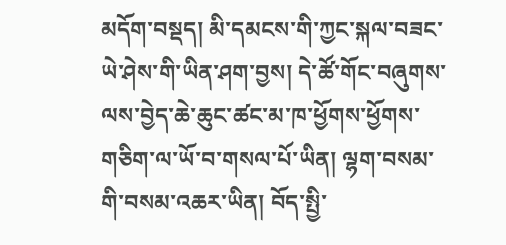མདོག་བསྡད། མི་དམངས་གི་ཀྱང་སྐལ་བཟང་ཡེ་ཤེས་གི་ཡིན་ཤག་བྱས། དེ་ཚོ་གོང་བཞུགས་ལས་བྱེད་ཆེ་ཆུང་ཚང་མ་ཁ་ཕྱོགས་ཕྱོགས་གཅིག་ལ་ཡོ་བ་གསལ་པོ་ཡིན། ལྷག་བསམ་གི་བསམ་འཆར་ཡིན། བོད་སྤྱི་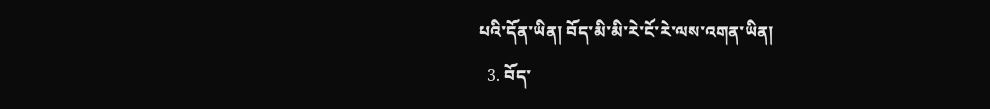པའི་དོན་ཡིན། བོད་མི་མི་རེ་ངོ་རེ་ལས་འགན་ཡིན།
  3. བོད་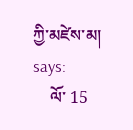ཀྱི་མཛེས་མ། says:
    ལོ་ 15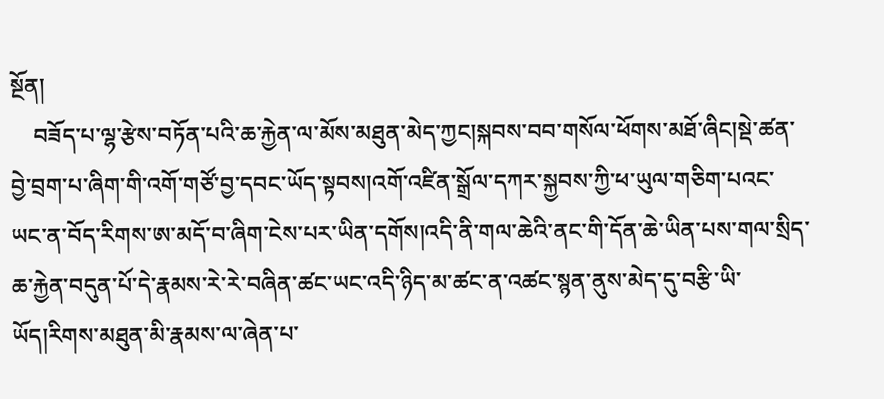སྔོན།
    བཟོད་པ་ལྷ་རྩེས་བཏོན་པའི་ཆ་རྐྱེན་ལ་མོས་མཐུན་མེད་ཀྱང།སྐབས་བབ་གསོལ་ཕོགས་མཐོ་ཞིང།སྡེ་ཚན་བྱེ་བྲག་པ་ཞིག་གི་འགོ་གཙོ་བྱ་དབང་ཡོད་སྟབས།འགོ་འཛིན་སྒྲོལ་དཀར་སྐྱབས་ཀྱི་ཕ་ཡུལ་གཅིག་པའང་ཡང་ན་བོད་རིགས་ཨ་མདོ་བ་ཞིག་ངེས་པར་ཡིན་དགོས།འདི་ནི་གལ་ཆེའི་ནང་གི་དོན་ཆེ་ཡིན་པས་གལ་སྲིད་ཆ་རྐྱེན་བདུན་པོ་དེ་རྣམས་རེ་རེ་བཞིན་ཚང་ཡང་འདི་ཉིད་མ་ཚང་ན་འཚང་སྙན་ནུས་མེད་དུ་བརྩི་ཡི་ཡོད།རིགས་མཐུན་མི་རྣམས་ལ་ཞེན་པ་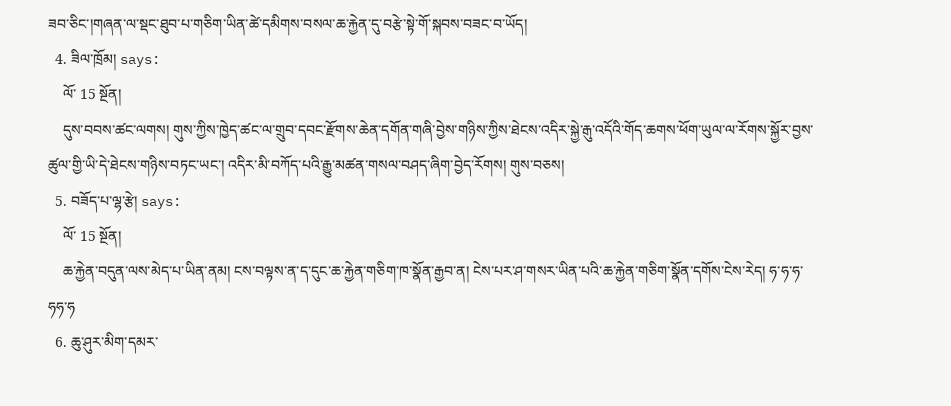ཟབ་ཅིང་།གཞན་ལ་སྡང་ཐུབ་པ་གཅིག་ཡིན་ཚེ་དམིགས་བསལ་ཆ་རྐྱེན་དུ་བརྩེ་སྟེ་གོ་སྐབས་བཟང་བ་ཡོད།
  4. ཟིལ་ཁྲོམ། says:
    ལོ་ 15 སྔོན།
    དུས་བབས་ཚང་ལགས། གུས་ཀྱིས་ཁྱེད་ཚང་ལ་གྲུབ་དབང་རྫོགས་ཆེན་དགོན་གཞི་བྱེས་གཉིས་ཀྱིས་ཐེངས་འདིར་སྐྱེ་རྒུ་འདོའི་གོད་ཆགས་ཕོག་ཡུལ་ལ་རོགས་སྐྱོར་བྱས་ཚུལ་གྱི་ཡི་དེ་ཐེངས་གཉིས་བཏང་ཡང་། འདིར་མི་བཀོད་པའི་རྒྱུ་མཚན་གསལ་བཤད་ཞིག་བྱེད་རོགས། གུས་བཅས།
  5. བཟོད་པ་ལྷ་རྩེ། says:
    ལོ་ 15 སྔོན།
    ཆ་རྐྱེན་བདུན་ལས་མེད་པ་ཡིན་ནམ། ངས་བལྟས་ན་ད་དུང་ཆ་རྐྱེན་གཅིག་ཁ་སྣོན་རྒྱབ་ན། ངེས་པར་ཤ་གསར་ཡིན་པའི་ཆ་རྐྱེན་གཅིག་སྣོན་དགོས་ངེས་རེད། ཧ་ཧ་ཧ་ཧཧ་ཧ
  6. ཆུ་ཤུར་མིག་དམར་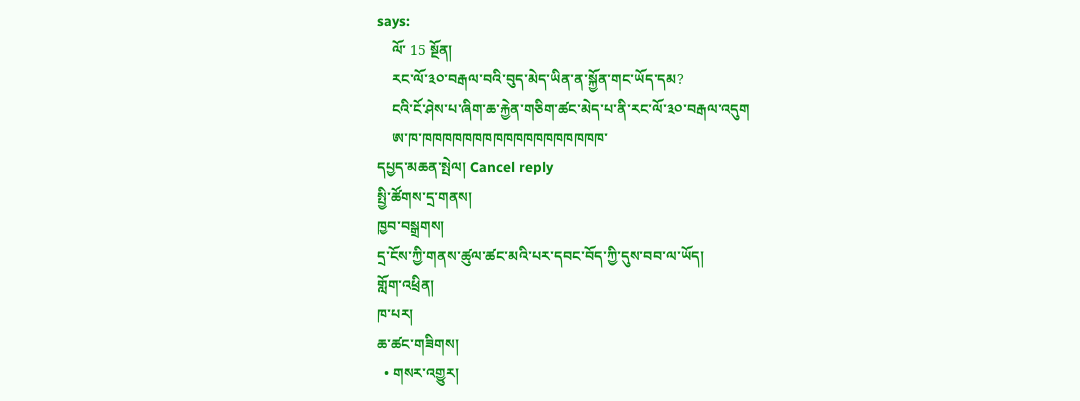says:
    ལོ་ 15 སྔོན།
    རང་ལོ་༣༠་བརྒལ་བའི་བུད་མེད་ཡིན་ན་སྐྱོན་གང་ཡོད་དམ?
    ངའི་ངོ་ཤེས་པ་ཞིག་ཆ་རྐྱེན་གཅིག་ཚང་མེད་པ་ནི་རང་ལོ་༣༠་བརྒལ་འདུག
    ཨ་ཁ་ཁཁཁཁཁཁཁཁཁཁཁཁཁཁཁཁཁཁ་
དཔྱད་མཆན་སྤེལ། Cancel reply
སྤྱི་ཚོགས་དྲ་གནས།
ཁྱབ་བསྒྲགས།
དྲ་ངོས་ཀྱི་གནས་ཚུལ་ཚང་མའི་པར་དབང་བོད་ཀྱི་དུས་བབ་ལ་ཡོད།
གློག་འཕྲིན།
ཁ་པར།
ཆ་ཚང་གཟིགས།
  • གསར་འགྱུར།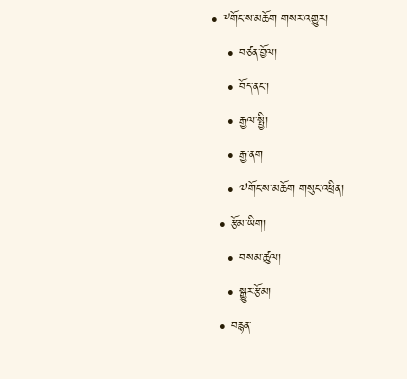• ༸གོང་ས་མཆོག གསར་འགྱུར།
    • བཙན་བྱོལ།
    • བོད་ནང་།
    • རྒྱལ་སྤྱི།
    • རྒྱ་ནག
    • ༧གོང་ས་མཆོག གསུང་འཕྲིན།
  • རྩོམ་ཡིག།
    • བསམ་ཚུལ།
    • སྒྱུར་རྩོམ།
  • བརྙན་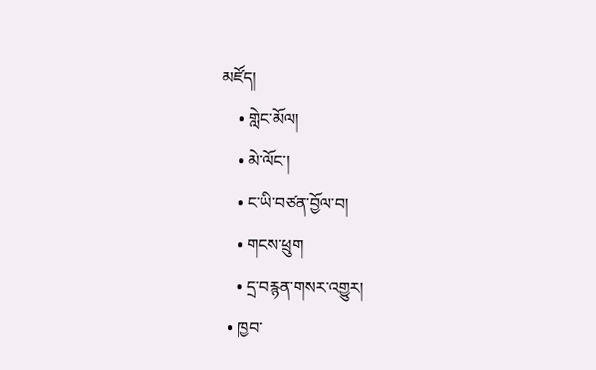མཛོད།
    • གླེང་མོལ།
    • མེ་ལོང་།
    • ང་ཡི་བཙན་བྱོལ་བ།
    • གངས་ཕྲུག
    • དྲ་བརྙན་གསར་འགྱུར།
  • ཁྱབ་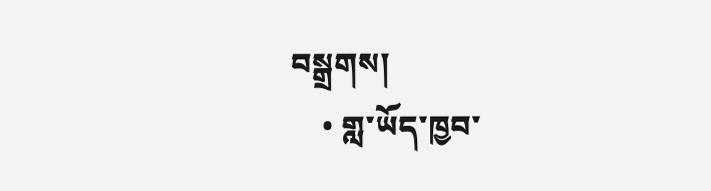བསྒྲགས།
    • གླ་ཡོད་ཁྱབ་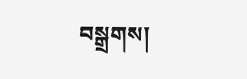བསྒྲགས།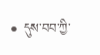• དུས་བབ་ཀྱི་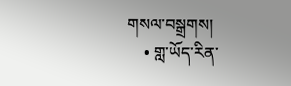གསལ་བསྒྲགས།
    • གླ་ཡོད་རིན་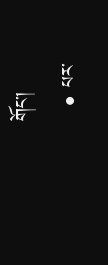གོང་།
  • པར་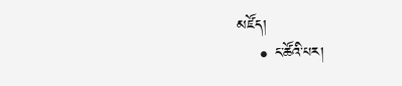མཛོད།
    • ང་ཚོའི་པར།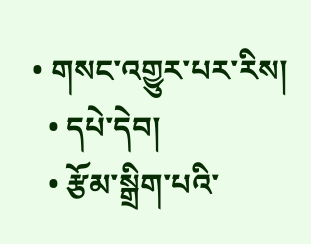• གསང་འགྱུར་པར་རིས།
  • དཔེ་དེབ།
  • རྩོམ་སྒྲིག་པའི་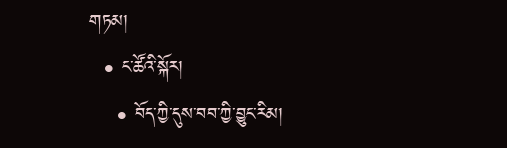གཏམ།
  • ང་ཚོའི་སྐོར།
    • བོད་ཀྱི་དུས་བབ་ཀྱི་བྱུང་རིམ།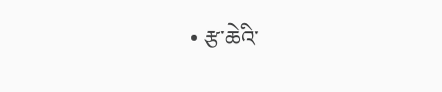• རྩ་ཆེའི་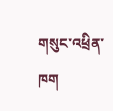གསུང་འཕྲིན་ཁག